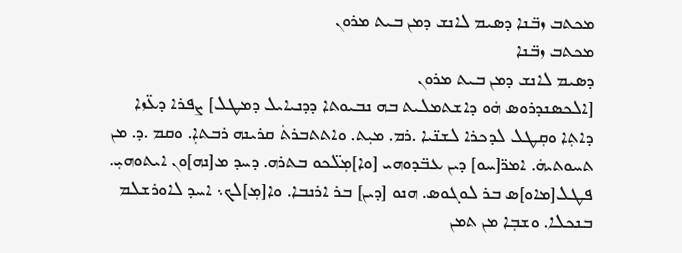ܡܟܬܒ ܙܒ̈ܢܐ ܕܣܝܡ ܠܐܢܫ ܕܡܢ ܒܝܬ ܡܪܘܢ
ܡܟܬܒ ܙܒ̈ܢܐ
ܕܣܝܡ ܠܐܢܫ ܕܡܢ ܒܝܬ ܡܪܘܢ
[ܐܠܟܣܢܕܪܘܣ ܗܿܘ ܕܐܫܬܡܠܝܬ ܒܗ ܢܒܝܘܬܐ ܕܕܢܝܐܝܠ ܕܡܛܠ] ܨܦܪܐ ܕܥ̈ܙܐ ܕܐܬܼܐ ܘܩܼܛܠ ܠܕܟܪܐ ܠܫܢ̈ܝܐ .ܪܡ. ܡܝܼܬ. ܘܐܬܬܒܪܬܿ ܩܪܝܢܗ ܪܒܬܐܼ. ܘܩܡ .ܕ. ܡܢ ܬܚܘܬܝܗܿ. ܐܡܪ̈[ܚܘ] ܕܝܢ ܥܒ̈ܕܘܗܝ [ܘܐ]ܡܼܠ̈ܟܘ ܒܬܪܗ. ܕܚܕ ܡ[ܢܗ]ܘܢ ܐܝܬܘܗܝܼ. ܦܛܠ[ܡܐܘ]ܣ ܒܪ ܠܘܓܘܣ. ܗܢܘ [ܕܝܢ] ܒܪ ܐܪܢܒܐ. ܘܐ[ܡܼ]ܠܟ܆ ܐܚܕ ܠܐܘܪܫܠܡ ܒܢܟܠܐ. ܘܫܒܼܐ ܡܢ ܬܡܢ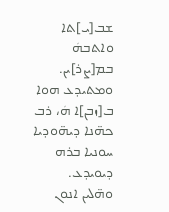ܫܒ[ܝ]ܬܐ ܘܐܬܒܗܿ ܒܡ[ܨܪ]ܝܢ. ܘܡܬܝܕܥ ܗܘܐ ܒ[ܙܒܢ]ܐ ܗܿ، ܪܒ ܟܗ̈ܢܐ ܕܝܗ̈ܘܕܝܐ ܚܘܢܝܐ ܒܪܗ ܕܝܘܝܕܥ.
ܘܗ̈ܠܝܢ ܐܢܘܢ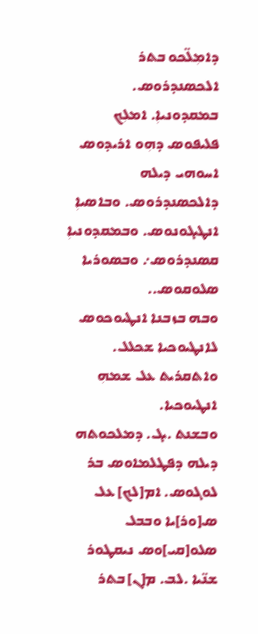ܕܐܡܼܠ̈ܟܘ ܒܬܪ ܐܠܟܣܢܕܪܘܣ. ܒܡܩܕܘܢܝܐܼ. ܐܡܠܼܟ ܦܠܝܦܘܣ ܕܗܼܘ ܐܪܝܕܘܣ ܐܚܘܗܝ ܕܝܠܗ ܕܐܠܟܣܢܕܪܘܣ. ܘܒܐܣܝܐܼ ܐܢܛܝܓܘܢܘܣ. ܘܒܡܩܕܘܢܝܐܼ ܩܣܢܕܪܘܣ܇ ܘܒܣܘܪܝܐ ܣܠܘܩܘܣ..
ܘܒܗ ܒܙܒܢܐ ܐܢܛܝܘܟܘܣ ܠܐܢܛܝܘܟܝܐ ܫܟܠܠ. ܘܐܬܩܪܝܬ ܥܠ ܫܡܗܼ ܐܢܛܝܘܟܝܐ.
ܘܒܫܢܬ .ܝܓ. ܕܡܠܟܘܬܗ ܕܝܠܗ ܕܦܛܠܡܐܘܣ ܒܪ ܠܘܓܘܣ. ܐܡ[ܠܟ] ܥܠ ܣ[ܘܪ]ܝܐ ܘܒܒܠ ܣܠܘ[ܩܝ]ܘܣ ܢܝܩܛܘܪ ܫܢ̈ܝܐ .ܠܒ. ܡ[ܢ] ܒܬܪ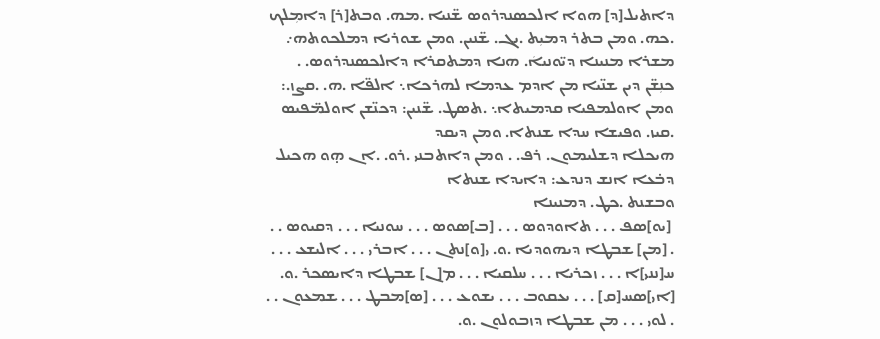ܕܐܬܝܠ[ܕ] ܗܘܐ ܐܠܟܣܢܕܪܘܣ ܫ̈ܢܝܐ .ܡܗ. ܘܒܬ[ܪ] ܕܐܡܼܠܟ .ܟܗ. ܘܡܢ ܒܬܪ ܕܡܝܼܬ .ܝܓ. ܫ̈ܢܝܢ. ܘܡܢ ܫܘܪܝܐ ܕܡܠܟܘܬܗ܇ ܡܫܪܐ ܡܢܝܢܐ ܕܝ̈ܘܢܝܐܿ. ܗܢܐ ܕܡܬܩܪܐ ܕܐܠܟܣܢܕܪܘܣ. .
ܟܢܼܫ̈ܢ ܕܝܢ ܫܢ̈ܝܐ ܡܢ ܐܕܡ ܥܕܡܐ ܠܗܪܟܐ܆ ܐܠܦ̈ܐ .ܗ. .ܩܨܙ.: ܘܡܢ ܐܘܠܡܦܝܐ ܩܕܡܝܬܐ܆ .ܬܣܛ. ܫ̈ܢܝܢ: ܕܟܢ̈ܫܢ ܐܘܠܡ̈ܦܝܣ .ܩܝܙ. ܘܦܝܫܐ ܚܕܐ ܫܢܬܐ. ܘܡܢ ܕܝܩܕ
ܗܝܟܠܐ ܕܫܠܝܡܘܢ. ܪܦ. . ܘܡܢ ܕܐܬܒܢܝ .ܪܘ. .ܐܢ ܗ̣ܘ ܗܟܝܠ ܕܒ̇ܥܐ ܐܢܫ ܕܢܕܥ: ܕܐܝܕܐ ܫܢܬܐ
ܘܒܫܢܬ .ܟܛ. ܕܡܢܝܢܐ
 [ܝܘ]ܣܦ . . . ܬܐܘܕܘܣ . . . [ܒ]ܣܘܣ . . . ܚܘܢܝܐ . . . ܕܩܝܘܣ . . . [ܡܢ] ܫܒܛܐ ܕܝܗܘܕܝܐ .ܘ. ܝ[ܘ]ܢܬܢ . . . ܐܒܪܝ . . . ܐܠܝܫܥ . . . ܚ[ܢܢܝ]ܐ . . . ܙܟܪܝܐ . . . ܚܠܩܝܐ . . . ܡ[ܢ] ܫܒܛܐ ܕܐܝܣܟܪ .ܘ. [ܐܝ]ܣܚ[ܩ] . . . ܝܥܩܘܒ . . . ܝܫܘܥ . . . [ܣ]ܡܒܛ . . . ܫܡܥܘܢ . . . ܠܘܝ . . . ܡܢ ܫܒܛܐ ܕܙܒܘܠܘܢ .ܘ.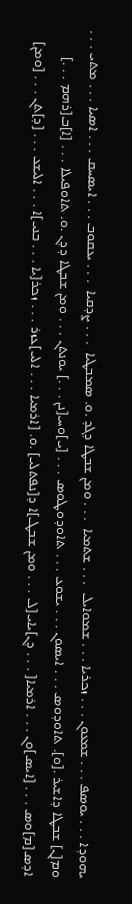ܝܗܘܕܐ . . . ܝܘܣܦ . . . ܫܡܥܘܢ . . . ܙܟܪܝܐ . . . ܫܡܘܐܝܠ  . . . ܫܬܡܝܐ  . . . ܘܡܢ ܫܒܛܐ ܕܓܕ .ܘ. ܣܡܒܛܝܐ  . . . ܨܕܩܝܐ  . . . ܝܥܩܘܒ . . . ܐܝܣܚܩ . . . ܐܣܝܐ . . . ܡܬܝ . . . ܘܡ[ܢ] ܫܒܛܐ ܕܐܫܝܪ .[ܘ]. ܬܐܘܕܘܣ . . . ܐܝܣܘܢ . . . ܝܫܘܥ . . . ܬܐܘܕܘܛܘܣ . . . [ܝ]ܘܚ[ܢܢ . . .] ܝܘܢܬܢ . . . ܘܡܢ ܫܒܛܐ ܕܕܢ .ܘ. ܬܐܘܦܝܠܐ . . . [ܐ]ܒ[ܪܗܡ . . .] ܐܕܣ[ܡ]ܘܣ . . . [ܐܝܣ]ܘܢ . . . ܐܪܡܝܐ[ . . . ܕܢ]ܝܐܝ[ܠ . . . ܘܡܢ ܫܒܛ]ܐ ܕ[ܢܦܬܠܝ] .ܘ. [ܐܪܡܝܐ . . . ܐܠܝ]ܥܙܪ . . . ܙܟܪ[ܝܐ . . . ܒܢܝ]ܐ . . . ܐܠܝܫܥ . . . [ܕ]ܬܢ . . . [ܘܡܢ]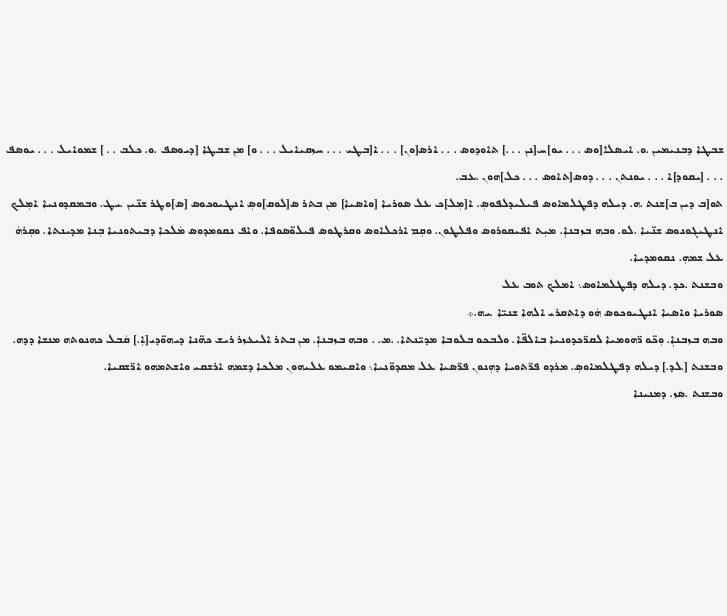ܫܒܛܐ ܕܒܢܝܡܝܢ .ܘ. ܐܝܣܠܐ[ܘܣ . . . ܝܘ]ܚ[ܢܢ . . .] ܬܐܘܕܘܣ . . . ܐܪܣ[ܘܢ] . . . ܐ[ܒܛܝ . . . ܚܙܩܝܐܝܠ . . . ܘ] ܡܢ ܫܒܛܐ [ܕܝܘܣܦ .ܘ. ܟܠܒ . . ] ܫܡܘܐܝܠ . . . ܝܘܣܦ . . . [ܝܩܘܕ]ܐ . . . ܝܘܢܬܢ . . . ܕܘܣ[ܬܐܘܣ . . . ܟܠ]ܗܘܢ .ܥܒ.
ܬܘ[ܒ ܕܝܢ ܒ]ܫܢܬ .ܗ. ܕܝܠܗ ܕܦܛܠܡܐܘܣ ܦܝܠܝܕܠܦܘܣܼ. ܐ[ܡܼܠ]ܟ ܥܠ ܣܘܪܝܐ [ܘܐܣܝܐ] ܡܢ ܒܬܪ ܣ[ܠܘܩ]ܘܣܼ ܐܢܛܝܘܟܘܣ [ܣ]ܘܛܪ ܫܢ̈ܝܢ .ܝܛ. ܘܒܡܩܕܘܢܝܐ ܐܡܼܠܟ ܐܢܛܝܓܘܢܘܣ ܫܢ̈ܝܐ .ܠܘ. ܘܒܗ ܒܙܒܢܐܼ. ܡܝܼܬ ܐܦܝܩܘܪܘܣ ܘܦܠܛܘܢ. ܘܩܼܡ ܐܪܟܠܐܘܣ ܘܩܪܛܘܣ ܦܝܠܘ̈ܣܘܦܐ. ܘܐܦ ܢܩܘܡܕܘܣ ܡܿܠܟܐ ܕܒܝܬܘܢܝܐ ܒܼܢܐ ܡܕܝܢܬܐ. ܘܩܼܪܗܿ ܥܠ ܫܡܗܼ. ܢܩܘܡܕܝܐ.
ܘܒܫܢܬ .ܟܕ. ܕܝܠܗ ܕܦܛܠܡܐܘܣ܆ ܐܡܠܟ ܬܘܒ ܥܠ
ܣܘܪܝܐ ܘܐܣܝܐ ܐܢܛܝܘܟܘܣ ܗܿܘ ܕܐܬܩܪܝ ܐܠܗܐ ܫܢܝ̈ܐ .ܝܗ.܀
ܘܒܗ ܒܙܒܢܐܼ. ܘܼܟ̈ܘ ܪ̈ܗܘܡܝܐ ܠܩܪ̈ܟܕܘܢܝܐ ܒܐܠܦ̈ܐ. ܘܠܒܟܘ ܒܠܘܒܐ ܡܕܝ̈ܢܬܐ. .ܡ. . ܘܒܗ ܒܙܒܢܐܼ. ܡܢ ܒܬܪ ܐܠܝܥܙܪ ܪܝܫ ܟܗ̈ܢܐ ܕܝܗܘ̈ܕܝ[ܐܼ.] ܩܿܒܠ ܟܗܢܘܬܗ ܡܢܫܐ ܕܕܗ.
ܘܒܫܢܬ [.ܠܕ.] ܕܝܠܗ ܕܦܛܠܡܐܘܣܼ. ܡܪܕܘ ܦܪ̈ܬܘܝܐ ܕܗܼܢܘܢ ܦܪ̈ܣܝܐ ܥܠ ܡܩܕܘ̈ܢܝܐ܆ ܘܐܩܝܡܘ ܥܠܝܗܘܢ ܡܠܟܐ ܕܫܡܗ ܐܪܫܩܝ ܘܐܫܬܡܗܘ ܐܪ̈ܫܩܝܐ.
ܘܒܫܢܬ .ܣܙ. ܕܡܢܝܢܐ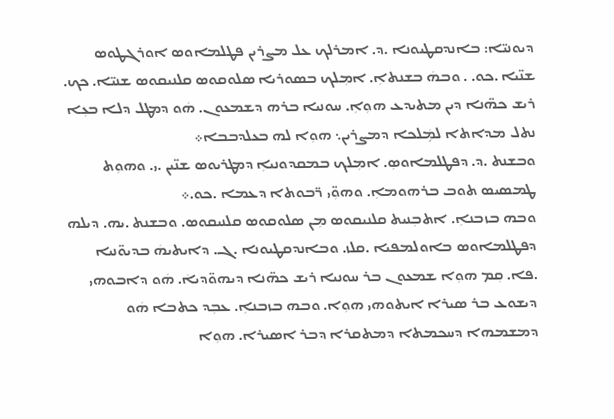ܕܝܘܢܝ̈ܐ: ܒܐܢܕܩܛܝܘܢܐ .ܕ. ܐܡܪܠܟ ܥܠ ܡܨܪܝܢ ܦܛܠܡܐܘܣ ܐܘܪܓܛܘܣ ܫܢ̈ܝܐ .ܟܘ. . ܘܒܗܿ ܒܫܢܬܐܼ. ܐܡܼܠܟ ܒܣܘܪܝܐ ܣܠܘܩܘܣ ܩܠܢܝܩܘܣ ܫܢܝ̈ܐ. ܟܟ.
ܪܝܫ ܟܗ̈ܢܐ ܕܝܢ ܡܬܝܕܥ ܗܘܼܐܼ. ܚܘܢܝܐ ܒܪܗ ܕܫܡܥܘܢ. ܗܿܘ ܕܡܛܠ ܕܠܐ ܒܥܼܐ ܢܬܠ ܡܕܐܬܐ ܠܡܹܿܠܟܐ ܕܡܨܪܝܢ܆ ܗܘܼܐ ܠܗ ܒܥܠܕܒܒܐ܀
ܘܒܫܢܬ .ܕ. ܕܦܛܠܡܐܘܣܼ. ܐܡܼܠܟ ܒܡܩܕܘܢܝܐܼ ܕܡܛܪܝܘܣ ܫܢ̈ܝܢ .ܝ. ܘܗܘܼܬ ܛܡܣܝܣ ܬܘܒ ܒܪܗܘܡܐܼ. ܘܗܘܼ̈ܝ ܪ̈ܒܘܬܐ ܕܥܡܐ .ܟܘ.܀
ܘܒܗ ܒܙܒܢܐܼ. ܐܬܒܼܢܝܬ ܩܠܢܝܩܘܣ ܡܼܢ ܣܠܘܩܘܣ ܩܠܢܝܩܘܣ. ܘܒܫܢܬ .ܝܗ. ܕܝܠܗ ܕܦܛܠܡܐܘܣ ܒܐܘܠܡܦܝܐ .ܩܠܙ. ܘܒܐܢܕܩܛܝܘܢܐ .ܓ. ܕܐܝܬܝܗܿ ܒܕܝܘ̈ܢܝܐ .ܦܐ. ܩܼܡ ܗܘܼܐ ܫܡܥܘܢ ܒܪ ܚܘܢܝܐ ܪܝܫ ܟܗ̈ܢܐ ܕܝܗܘ̈ܕܝܐܿ. ܗܿܘ ܕܐܒܘܗܝ ܕܝܫܘܥ ܒܪ ܣܝܪܐ ܐܝܬܘܗܝ ܗܘܼܐ. ܘܒܗ ܒܙܒܢܐܼ. ܥܒܼܕ ܟܬܒܐ ܗܿܘ ܕܡܫܡܗܐ ܕܚܟܡܬܐ ܕܡܬܩܪܐ ܕܒܪ ܐܣܝܪܐ. ܗܘܼܐ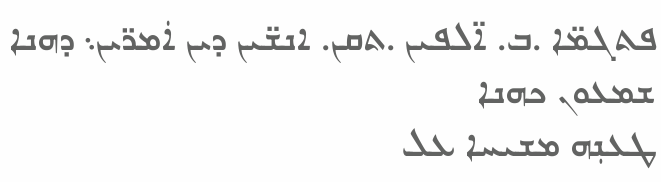ܦܬܓܡ̈ܐ .ܒ. ܐ̈ܠܦܝܢ .ܬܩܢ. ܐܢܫ̈ܝܢ ܕܝܢ ܐܿܡܪ̈ܝܢ܆ ܕܗܢܐ ܫܡܥܘܢ ܟܗܢܐ
ܛܥܢܼܗ ܡܫܝܚܐ ܥܠ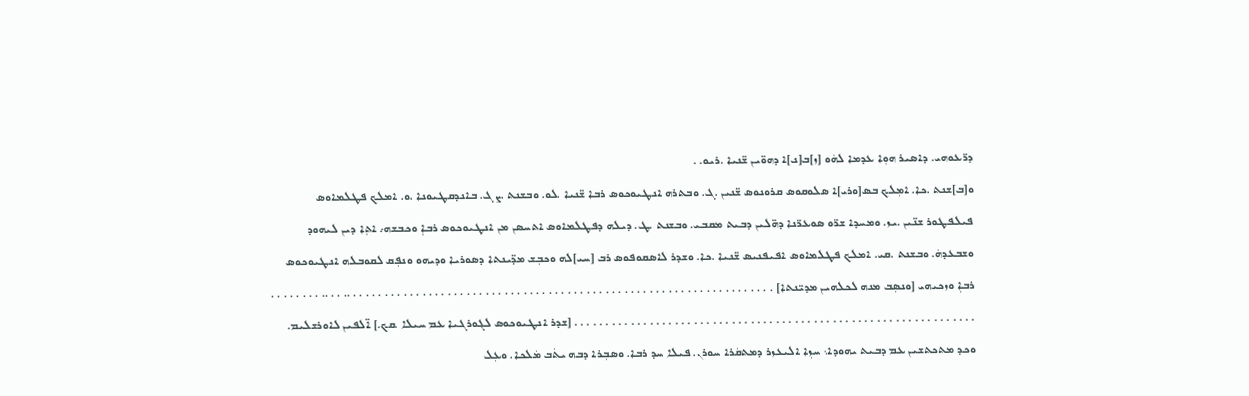ܕܪ̈ܥܘܗܝ. ܕܐܣܝܪ ܗܘܼܐ ܥܕܡܐ ܠܗܿܘ [ܙ]ܒ[ܢ]ܐ ܕܗܘ̈ܝܢ ܫ̈ܢܝܐ .ܪܝܘ. .
ܘ[ܒ]ܫܢܬ .ܟܐ. ܐܡܼܠܟ ܒܣ[ܘܪܝ]ܐ ܣܠܘܩܘܣ ܩܪܘܢܘܣ ܫ̈ܢܝܢ .ܓ. ܘܒܬܪܗ ܐܢܛܝܘܟܘܣ ܪܒܐ ܫ̈ܢܝܐ .ܠܘ. ܘܒܫܢܬ .ܨܓ. ܒܐܢܕܩܛܝܘܢܐ .ܘ. ܐܡܠܟ ܦܛܠܡܐܘܣ ܦܝܠܦܛܘܪ ܫܢ̈ܝܢ .ܝܙ. ܘܡܚܕܐ ܫܪ̈ܘ ܣܘܥܪ̈ܢܐ ܕܗ̈ܠܝܢ ܕܒܝܬ ܡܩܒܝ. ܘܒܫܢܬ .ܛ. ܕܝܠܗ ܕܦܛܠܡܐܘܣ ܐܬܚܣܢ ܡܢ ܐܢܛܝܘܟܘܣ ܪܒܐܼ ܘܟܒܫܗ܇ ܐܬܼܐ ܕܝܢ ܠܝܗܘܕ ܘܫܒܥܕܗܿ. ܘܒܫܢܬ .ܩܝ. ܐܡܠܟ ܦܛܠܡܐܘܣ ܐܦܝܦܢܝܣ ܫ̈ܢܝܐ .ܟܐ. ܘܫܕܪ ܠܐܣܩܘܦܘܣ ܪܒ [ܚܝ]ܠܗ ܘܟܒܼܫ ܡܕ̈ܝܢܬܐ ܕܣܘܪܝܐ ܘܕܝܗܘ ܘܢܦܼܩ ܠܩܘܒܠܗ ܐܢܛܝܘܟܘܣ ܪܒܐܼ ܘܙܟܝܗܝ [ܘܢܣܼܒ ܡܢܗ ܠܟܠܗܝܢ ܡܕܝ̈ܢܬܐ] . . . . . . . . . . . . . . . . . . . . . . . . . . . . . . . . . . . . . . . . . . . . . . . . . . . . . . . . . . . . . . . . . . . .. . . .. . . . . . . . . . . . . . . . . . . . . . . . . . . . . . . . . . . . . . . . . . . . . . . . . . . . . . . . . . . . . . . . . . . . . . . . . [ܫܕܪ ܐܢܛܝܘܟܘܣ ܠܓܘܪܓܝܐ ܥܡ ܚܝܠܐ .ܩܟ.] ܐ̈ܠܦܝܢ ܠܐܘܪܫܠܝܡ. ܘܟܕ ܡܬܟܬܫܝܢ ܥܡ ܕܒܝܬ ܝܗܘܕܐ܆ ܚܙܼܐ ܐܠܝܥܙܪ ܕܡܬܩܿܪܐ ܚܘܪܢ. ܦܝܠܐ ܚܕ ܪܒܐ. ܘܣܒܼܪܐ ܕܒܗ ܝܬܿܒ ܡܿܠܟܐ. ܘܥܼܠ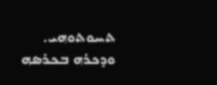ܬܚܘܬܘܗܝ. ܘܕܟܪܗ ܒܟܪܣܗ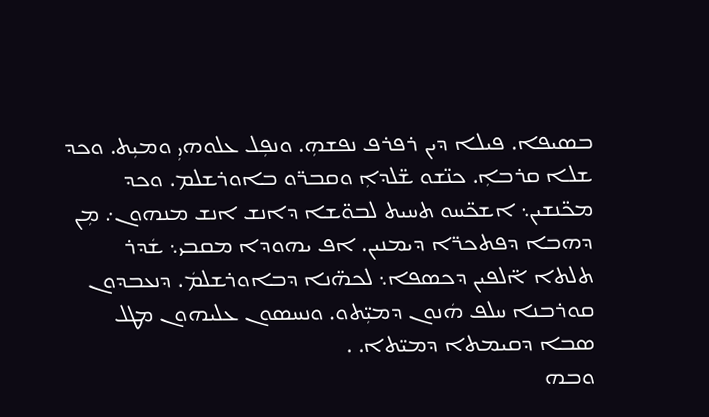ܒܣܝܦܐ. ܦܝܠܐ ܕܝܢ ܪܦܪܦ ܢܦܫܗܼ. ܘܢܦܼܠ ܥܠܘܗܝܼ ܘܡܝܼܬ. ܘܟܕ ܫܠܐ ܩܪܒܐܼ. ܟܢ̈ܫܘ ܫ̈ܠܕܐܼ ܘܩܒܪ̈ܘ ܒܐܘܪܫܠܡ. ܘܟܕ ܡܟ̈ܢܫܝܢ܆ ܐܫܟ̈ܚܘ ܬܚܝܬ ܠܒܘ̈ܫܐ ܕܐܢܫ ܐܢܫ ܡܢܗܘܢ܇ ܡܼܢ ܕܗܒܐ ܕܦܬܟܪ̈ܐ ܕܝܡܢܝܢ. ܐܦ ܝܗܘܕܐ ܡܩܒܝ܆ ܫܿܕܪ ܬܠܬܐ ܐ̈ܠܦܝܢ ܕܟܣܦܐ܆ ܠܟܗ̈ܢܐ ܕܒܐܘܪܫܠܡܿ. ܕܢܥܒܕܘܢ ܩܘܪܒܢܐ ܚܠܦ ܗܿܢܘܢ ܕܡܝܼ̈ܬܘ. ܘܢܚܣܘܢ ܥܠܝܗܘܢ ܡܛܠ ܣܒܐ ܕܩܝܡܬܐ ܕܡܝ̈ܬܐ. .
ܘܒܗ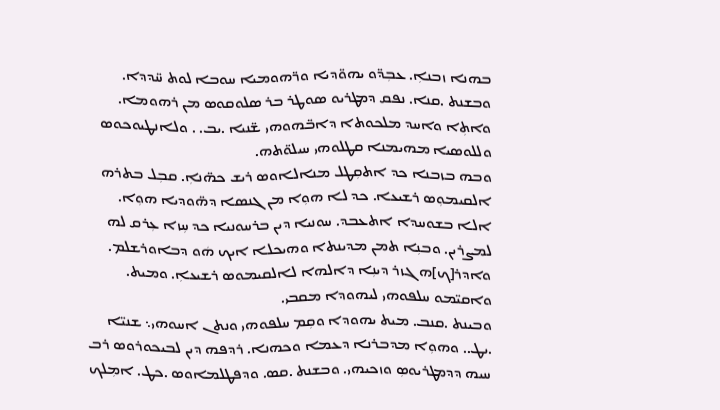ܒܗܢܐ ܙܒܢܐܼ. ܥܒܼܕ̈ܘ ܝܗܘ̈ܕܝܐ ܘܪ̈ܗܘܡܝܐ ܚܘܒܐ ܠܘܬ ܚ̈ܕܕܐ.
ܘܒܫܢܬ .ܩܢܐ. ܢܦܩ ܕܡܛܪܝܘ ܣܘܛܪ ܒܪ ܣܠܘܩܘܣ ܡܢ ܪܗܘܡܐ. ܘܐܬܼܐ ܘܐܚܕ ܡܠܟܘܬܐ ܕܐܒ̈ܗܘܗܝ ܫ̈ܢܝܐ .ܝܒ. . ܘܠܐܢܛܝܘܟܘܣ ܘܠܠܘܣܝܐ ܡܗܝܡܢܐ ܩܛܠܘܗܝ ܚܝܠܘ̈ܬܗ.
ܘܒܗ ܒܙܒܢܐ ܟܕ ܐܬܩܼܛܠ ܡܢܐܠܐܘܣ ܪܝܫ ܟܗ̈ܢܐܼ. ܩܒܼܠ ܒܬܪܗ ܐܠܩܝܡܘܼܣ ܪܫܝܥܐ. ܟܕ ܠܐ ܗܘܼܐ ܡܢ ܓܢܣܐ ܕܗ̈ܘܕܝܐ ܗܘܼܐ. ܐܠܐ ܒܫܘܚܕܐ ܐܬܥܒܕ. ܚܘܢܝܐ ܕܝܢ ܒܪܚܘܢܝܐ ܟܕ ܚܼܙܐ ܥܼܪܩ ܠܗ ܠܡܨܪܝܢ. ܘܒܢܼܐ ܬܡܢ ܡܕܝܢܬܐ ܘܗܝܟܠܐ ܐܝܟ ܗܿܘ ܕܒܐܘܪܫܠܡ. ܘܐܕܪ[ܟ]ܗ ܓܙܪ ܕܝܢܼܐ ܕܐܠܗܐ ܠܐܠܩܝܡܘܣ ܪܫܝܥܐܼ. ܘܡܝܬ. ܘܐܩܝ̈ܡܘ ܚܠܦܘܗܝ ܠܝܗܘܕܐ ܡܩܒܝ.
ܘܒܝܢܬ .ܩܢܒ. ܡܝܬ ܝܗܘܕܐ ܘܩܼܡ ܚܠܦܘܗܝ ܘܢܬܢ ܐܚܘܗܝ܆ ܫܢܝ̈ܐ .ܝܛ.. ܘܗܘܼܐ ܡܕܒܪܢܐ ܕܥܡܐ ܘܟܗܢܐ. ܪܕܦܗ ܕܝܢ ܠܒܝܟܘܪܘܣ ܪܒ ܚܝܗ ܕܕܡܛܪܝܘܣܼ ܘܙܟܝܗܝ. ܘܒܫܢܬ .ܩܣ. ܘܕܦܛܠܡܐܘܣ .ܟܛ. ܐܡܼܠܟ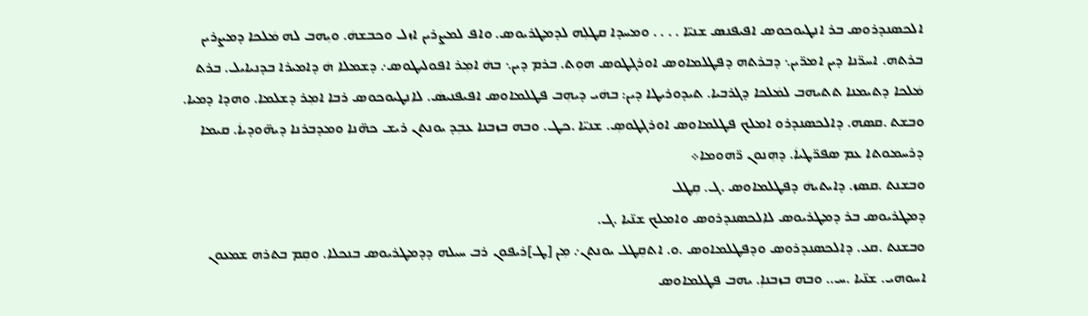ܐܠܟܣܢܕܪܘܣ ܒܪ ܐܢܛܝܘܟܘܣ ܐܦܝܦܢܣ ܫܢܝ̈ܐ . . . . ܘܡܚܕܐ ܩܛܠܼܗ ܠܕܡܛܪܝܘܣ. ܘܐܦ ܠܡܨܪܝܢ ܐܙܠ ܘܟܒܫܗܿ. ܘܝܼܗܒ ܠܗ ܡܿܠܟܐ ܕܡܨܪܝܢ ܒܪܬܗ. ܐܚܪ̈ܢܐ ܕܝܢ ܐܡܪ̈ܝܢ܆ ܕܒܪܬܗ ܕܦܛܠܡܐܘܣ ܐܘܪܓܛܘܣ ܗܘܼܬ. ܒܪܡ ܕܝܢ܆ ܒܗܿ ܐܡܼܪ ܐܦܘܠܝܛܘܣ܇ ܕܫܡܠܐ ܗܿ ܕܐܡܝܪܐ ܒܕܢܝܐܝܠ. ܒܪܬ ܡܿܠܟܐ ܕܬܝܡܢܐ ܬܬܝܗܒ ܠܡܿܠܟܐ ܕܓܪܒܝܐ. ܬܝܕܘܪܝܛܐ ܕܝܢ: ܒܗܿܝ ܕܝܗܼܒ ܦܛܠܡܐܘܣ ܐܦܝܦܢܝܣܿ. ܠܐܢܛܝܘܟܘܣ ܪܒܐ ܐܡܼܪ ܕܫܠܡܐ. ܘܗܕܐ ܕܡܝܐ.
ܘܒܫܬ .ܩܣܗ. ܕܐܠܟܣܢܕܪܘ ܐܡܠܟ ܦܛܠܡܐܘܣ ܐܘܪܓܛܘܣܼ. ܫܢܝ̈ܐ .ܟܛ. ܘܒܗ ܒܙܒܢܐ ܥܒܼܕ ܝܘܢܬܢ ܪܝܫ ܟܗ̈ܢܐ ܘܡܕܒܪܢܐ ܕܝܗ̈ܘܕܝܐܿ. ܩܝܡܐ ܕܪܚܡܘܬܐ ܥܡ ܣܦܪ̈ܛܝܐܿ. ܕܗܼܢܘܢ ܪ̈ܗܘܡܐ܀
ܘܒܫܢܬ .ܩܣܙ. ܕܐܝܬܝܗܿ ܕܦܛܠܡܐܘܣ .ܓ. ܩܼܛܠ
ܕܡܛܪܝܘܣ ܒܪ ܕܡܛܪܝܘܣ ܠܐܠܟܣܢܕܪܘܣ ܘܐܡܠܟ ܫܢ̈ܝܐ .ܓ.
ܘܒܫܢܬ .ܩܥ. ܕܐܠܟܣܢܕܪܘܣ ܘܕܦܛܠܡܐܘܣ .ܘ. ܐܬܩܼܛܠ ܝܘܢܬܢ܇ ܡܼܢ [ܛ]ܪܝܦܘܢ ܪܒ ܚܝܠܗ ܕܕܡܛܪܝܘܣ ܒܢܟܠܐ. ܘܩܼܡ ܒܬܪܗ ܫܡܥܘܢ ܐܚܘܗܝ. ܫܢ̈ܝܐ .ܚ.. ܘܒܗ ܒܙܒܢܐܼ. ܝܗܒ ܦܛܠܡܐܘܣ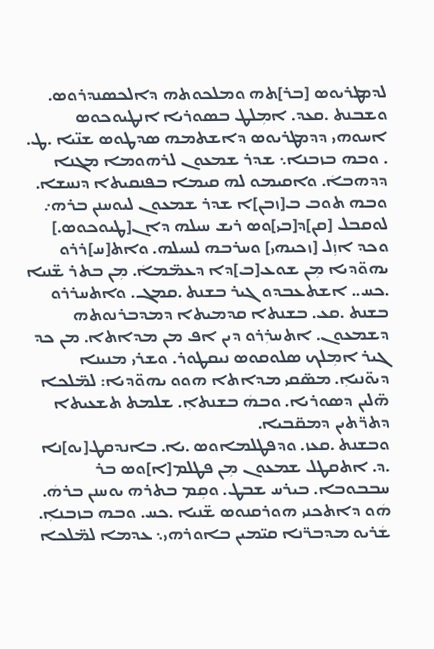ܠܕܡܛܪܝܘܣ [ܒܪ]ܬܗ ܘܡܠܟܘܬܗ ܕܐܠܟܣܢܕܪܘܣ.
ܘܫܒܢܬ .ܩܥܕ. ܐܡܼܠܛ ܒܣܘܪܝܐ ܐܢܛܝܘܟܘܣ ܐܚܘܗܝ ܕܕܡܛܪܝܘܣ ܕܐܫܬܡܗ ܣܕܛܘܣ ܫܢ̈ܝܐ .ܛ. . ܘܒܗ ܒܙܒܢܐ܆ ܫܕܪ ܫܡܥܘܢ ܠܪܗܘܡܐ ܡܓܢܐ ܕܕܗܒܐܿ. ܘܐܩܝܡܘ ܠܗ ܩܝܡܐ ܒܦܢܩܝܬܐ ܕܢܚܫܐ. ܘܒܗ ܬܘܒ ܒ[ܙܒܢ]ܐ ܫܕܪ ܫܡܥܘܢ ܠܝܘܚܢܢ ܒܪܗ܇ ܠܘܩܒܠ [ܩܢ]ܕ[ܒܝ]ܘܣ ܪܝܫ ܚܝܠܗ ܕܐܢ[ܛܝܘܟܘܣ.] ܘܟܕ ܐܙܼܠ [ܙܟܝܗܝ] ܘܚܪܒܗ ܠܚܝܠܗ. ܘܐܬ[ܚ]ܪܪܘ ܝܗܘ̈ܕܝܐ ܡܼܢ ܫܘܥ[ܒ]ܕܐ ܕܥܡ̈ܡܐܿ. ܡܼܢ ܒܬܪ ܫ̈ܢܝܐ .ܟܚ.. ܐܫܬܥܒܕܘ ܓܝܪ ܒܫܢܬ .ܩܡܓ. ܘܐܬܚܪܪܘ ܒܫܢܬ .ܩܥ. ܒܫܢܬܐ ܩܕܡܝܬܐ ܕܡܕܒܪܢܘܬܗ ܕܫܡܥܘܢ. ܐܬܚܪܼܪܘ ܕܝܢ ܐܦ ܡܢ ܡܕܐܬܐ. ܡܢ ܟܕ ܓܝܪ ܐܡܼܠܟ ܣܠܘܩܘܣ ܢܝܩܛܘܪ. ܘܫܪܝ ܡܢܝܢܐ ܕܝܘ̈ܢܝܐܼ. ܡܣ̈ܩܝ ܡܕܐܬܐ ܗܘܘ ܝܗܘ̈ܕܝܐ: ܠܡ̈ܠܟܐ ܗ̈ܠܝܢ ܕܣܘܪܝܐ. ܘܒܗܿ ܒܫܢܬܐܼ. ܫܠܡܬ ܬܫܥܝܬܐ ܕܬܪ̈ܬܝܢ ܕܡܩ̈ܒܝܐ.
ܘܒܫܢܬ .ܩܥܙ. ܘܕܦܛܠܡܐܘܣ .ܝܐ. ܒܐܢܕܩܛ[ܝܘ]ܢܐ .ܕ. ܐܬܩܛܠ ܫܡܥܘܢ ܡܼܢ ܦܛܠܡ[ܐ]ܘܣ ܒܪ ܚܒܒܘܒܐ. ܒܝܪܚ ܫܒܛ. ܘܩܼܡ ܒܬܪܗ ܝܘܚܢܢ ܒܪܗܿ. ܗܿܘ ܕܐܬܟܢܝ ܗܘܪܩܢܘܣ ܫ̈ܢܝܐ .ܟܚ. ܘܒܗ ܒܙܒܢܐܼ. ܫܿܪܝܘ ܡܕܒܪ̈ܢܐ ܩܝ̈ܡܝܢ ܒܐܘܪܗܝ܆ ܥܕܡܐ ܠܡ̈ܠܟܐ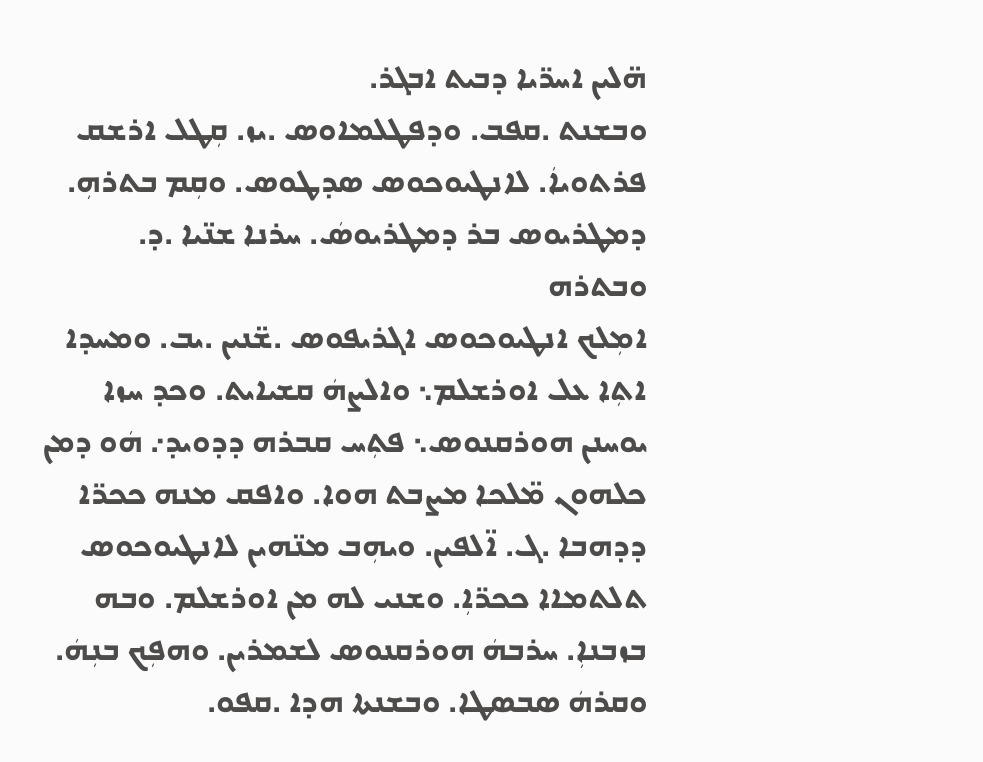ܗ̈ܠܝܢ ܐܚܪ̈ܝܐ ܕܒܝܬ ܐܒܓܪ.
ܘܒܫܢܬ .ܩܦܒ. ܘܕܦܛܠܡܐܘܣ .ܝܙ. ܩܼܛܠ ܐܪܫܩ ܦܪܬܘܝܐܿ. ܠܐܢܛܝܘܟܘܣ ܣܕܛܘܣ. ܘܩܼܡ ܒܬܪܗܼ. ܕܡܛܪܝܘܣ ܒܪ ܕܡܛܪܝܘܣܿ. ܚܪܢܐ ܫܢ̈ܝܐ .ܕ. ܘܒܬܪܗ
ܐܡܼܠܟ ܐܢܛܝܘܟܘܣ ܐܓܪܝܦܘܣ .ܫ̈ܢܝܢ .ܝܒ. ܘܡܚܕܐ ܐܬܼܐ ܥܠ ܐܘܪܫܠܡ܆ ܘܐܠܨܗܿ ܩܫܝܐܝܬ. ܘܟܕ ܚܙܐ ܝܘܚܢܢ ܗܘܪܩܢܘܣ܆ ܦܬܼܚ ܩܒܪܗ ܕܕܘܝܕ܇ ܗܿܘ ܕܡܢ ܟܠܗܘܢ ܡ̈ܠܟܐ ܡܨܒܬ ܗܘܐ. ܘܐܦܩ ܡܢܗ ܟܟܪ̈ܐ ܕܕܗܒܐ .ܓ. ܐ̈ܠܦܝܢ. ܘܝܗܼܒ ܡܢ̈ܗܝܢ ܠܐܢܛܝܘܟܘܣ ܬܠܬܡܐܐ ܟܟܪ̈ܐܼ. ܘܫܢܝ ܠܗ ܡܢ ܐܘܪܫܠܡ. ܘܒܗ ܒܙܒܢܐܼ. ܚܪܒܗܿ ܗܘܪܩܢܘܣ ܠܫܡܪܝܢ. ܘܗܦܼܟ ܒܢܼܗܿ. ܘܩܪܗܿ ܣܒܣܛܐ. ܘܒܫܢܬܐ ܗܕܐ .ܩܦܘ.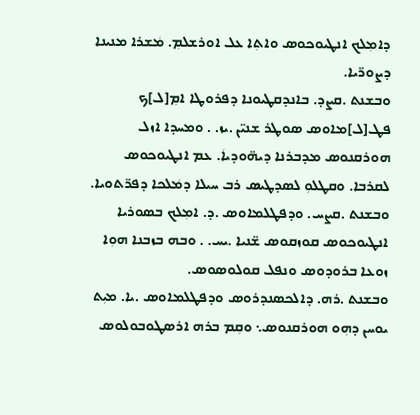ܕܐܡܼܠܟ ܐܢܛܝܘܟܘܣ ܘܐܬܼܐ ܥܠ ܐܘܪܫܠܡܼ. ܡܿܫܪܐ ܡܢܝܢܐ ܕܨܘܪ̈ܝܐ.
ܘܒܫܢܬ .ܩܨܕ. ܒܐܢܕܩܛܝܘܢܐ ܕܦܪܘܛܐ ܐܡܼ[ܠ]ܟ ܦܛ[ܠ]ܡܐܘܣ ܣܘܛܪ ܫܢܝ̈ܢ .ܝܙ. . ܘܡܚܕܐ ܐܙܠ ܗܘܪܩܢܘܣ ܡܕܒܪܢܐ ܕܝܗ̈ܘܕܝܐܿ. ܥܡ ܐܢܛܝܘܟܘܣ ܠܩܪܒܐ. ܘܩܛܠܘܼ ܠܣܕܛܝܣ ܪܒ ܚܝܠܐ ܕܡܿܠܟܐ ܕܦܪ̈ܬܘܝܐ. ܘܒܫܢܬ .ܩܨܚ. ܘܕܦܛܠܡܐܘܣ .ܕ. ܐܡܼܠܟ ܒܣܘܪܝܐ ܐܢܛܝܘܟܘܣ ܩܘܙܩܘܣ ܫ̈ܢܝܐ .ܝܚ. . ܘܒܗ ܒܙܒܢܐ ܗܘܼܐ ܙܘܥܐ ܒܪܘܕܘܣ ܘܢܦܠ ܩܘܠܘܣܘܣ.
ܘܒܫܢܬ .ܪܗ. ܕܐܠܟܣܢܕܪܘܣ ܘܕܦܛܠܡܐܘܣ .ܝܐ. ܡܝܼܬ ܝܘܚܢ ܕܗܼܘ ܗܘܪܩܢܘܣ܆ ܘܩܼܡ ܒܪܗ ܐܪܣܛܘܒܘܠܘܣ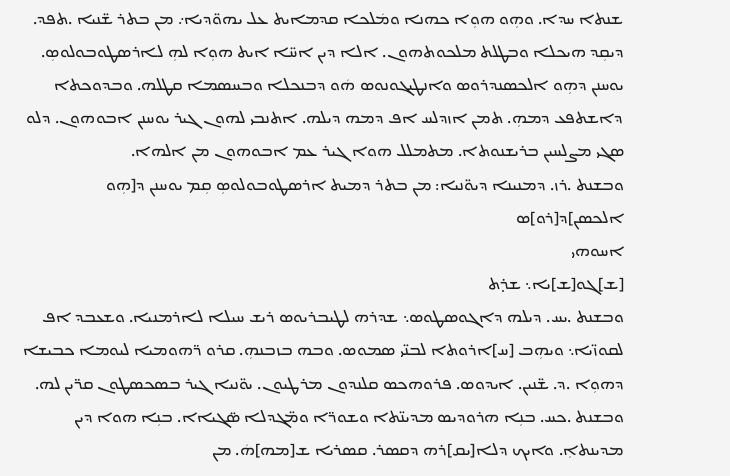ܫܢܬܐ ܚܕܐ. ܘܗܼܘ ܗܘܼܐ ܟܗܢܐ ܘܡܿܠܟܐ ܩܕܡܐܝܬ ܥܠ ܝܗܘ̈ܕܝܐ܇ ܡܢ ܒܬܪ ܫ̈ܢܝܐ .ܬܦܕ. ܕܝܩܼܕ ܗܝܟܠܐ ܘܒܛܠܬ ܡܠܟܘܬܗܘܢ. ܐܠܐ ܕܝܢ ܐܚ̈ܐ ܐܝܬ ܗܘܼܐ ܠܗܼ ܠܐܪܣܛܘܒܘܠܘܣܼ. ܝܘܚܢܢ ܕܗܼܘ ܐܠܟܣܢܕܪܘܣ ܘܐܢܛܝܓܘܢܘܣ ܗܿܘ ܕܒܢܟܠܐ ܘܒܚܣܡܐ ܩܛܠܗ. ܘܒܕܘܟܬܐ ܕܐܫܬܦܥ ܕܡܗܼ. ܬܡܢ ܐܙܕܠܚ ܐܦ ܕܡܗ ܕܝܠܗ. ܐܬܢܒܝ ܠܗܘܢ ܓܝܪ ܝܘܚܢܢ ܐܒܘܗܘܢ. ܕܠܘ ܣܓܝ ܡܨܠܚܝܢ ܒܪܝܫܢܘܬܐ. ܡܬܡܠܠ ܗܘܐ ܓܝܪ ܥܡ ܐܒܘܗܘܢ ܡܢ ܐܠܗܐ.
ܘܒܫܢܬ .ܪܙ. ܕܡܢܝܢܐ ܕܝܘ̈ܢܝܐ: ܡܢ ܒܬܪ ܕܡܝܬ ܐܪܣܛܘܒܘܠܘܣܼ ܩܼܡ ܝܘܚܢܢ ܕ[ܗܼܘ ܐܠܟܣܢ]ܕ[ܪܘ]ܣ
ܐܚܘܗܝ
[ܫ]ܓܘ[ܫ]ܝܐ܆ ܫܪ̣ܬ
ܘܒܫܢܬ .ܝܚ. ܕܝܠܗ ܕܐܓܘܣܛܘܣ܆ ܫܕܪܗ ܠܛܝܒܪܝܘܣ ܪܝܫ ܚܝܠܐ ܠܐܪܡܢܝܐ. ܘܫܥܒܕ ܐܦ ܠܩܘܙ̈ܝܐ܆ ܘܝܗܼܒ [ܚ]ܐܪܘܬܐ ܠܒܢ̈ܝ ܣܡܘܣ. ܘܒܗ ܒܙܒܢܗܼ. ܩܪܘ ܪ̈ܗܘܡܝܐ ܠܝܘܡܐ ܟܒܝܫܐ ܕܗܘܼܐ .ܕ. ܫ̈ܢܝܢ. ܐܝܕܘܣ. ܦܪܘܗܟܣ ܩܠܢܕܘܢ ܡܪܛܝܘܢ. ܝܘ̈ܢܝܐ ܓܝܪ ܒܣܟܣܛܘܢ ܩܪ̈ܝܢ ܠܗ.
ܘܒܫܢܬ .ܟܚ. ܒܢܼܐ ܗܪܘܕܝܣ ܡܕܝܢ̈ܬܐ ܘܫܘܪ̈ܐ ܘܡ̈ܓܕܠܐ ܣ̈ܓܝܐܐ. ܒܢܼܐ ܗܘܐ ܕܝܢ ܡܕܝܢܬܐܼ. ܘܐܝܟ ܕܠܐ[ܝܩ]ܪܗ ܕܩܣܪ. ܩܣܪܝܐ ܫ[ܡܗ]ܗܿ. ܡܢ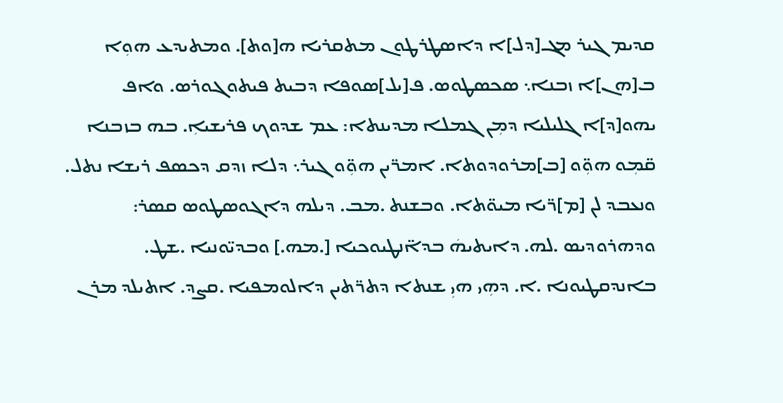ܩܕܝܡ ܓܝܪ ܡܓ[ܕܠ]ܐ ܕܐܣܛܪܛܘܢ ܡܬܩܪܝܐ ܗ[ܘܬ]. ܘܡܬܝܕܥ ܗܘܼܐ ܒ[ܗܢ]ܐ ܙܒܢܐ܆ ܣܟܣܛܘܣ. ܦ[ܝܠ]ܣܘܦܐ ܕܒܝܬ ܦܝܬܘܓܘܪܣ. ܘܐܦ ܝܗܘ[ܕ]ܐ ܓܠܝܠܝܐ ܕܡܼܢ ܓܡܠܐ ܡܕܝܢܬܐ: ܥܡ ܫܕܘܟ ܦܪܝܫܝܐܼ. ܒܗ ܒܙܒܢܐ ܩ̈ܡܼܘ ܗܘܼ̈ܘ [ܒ]ܡܪܘܕܘܬܐ. ܐܡܪ̈ܝܢ ܗܘܼ̈ܘ ܓܝܪ܆ ܕܠܐ ܙܕܩ ܕܟܣܦ ܪܝܫܐ ܢܬܠ. ܘܢܥܒܕ ܠܢ [ܡ]ܪ̈ܝܐ ܡܝܘ̈ܬܐ. ܘܒܫܢܬ .ܡܒ. ܕܝܠܗ ܕܐܓܘܣܛܘܣ ܩܣܪ: ܘܕܗܪܘܕܝܣ .ܠܗ. ܕܐܝܬܝܗܿ ܒܕܐ̈ܢܛܝܘܟܝܐ [.ܡܗ.] ܘܒܕܝ̈ܘܢܝܐ .ܫܛ. ܒܐܢܕܩܛܝܘܢܐ .ܐ. ܕܗܼܝ ܗܝܼ ܫܢܬܐ ܕܬܪ̈ܬܝܢ ܕܐܠܘܡܦܝܐ .ܩܨܕ. ܐܬܝܠܕ ܡܪܢ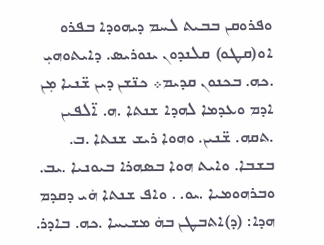ܘܦܪܘܩܢ ܒܒܝܬ ܠܚܡ ܕܝܗܘܕܐ ܒܦܪܘ ܐܘ(ܩܛܘ) ܩܠܢܕܘܢ ܝܢܘܪܝܣ. ܕܐܝܬܘܗܝܼ .ܟܗ. ܒܟܢܘܢ ܩܕܝܡ܀ ܟܢ̈ܫܢ ܕܝܢ ܫ̈ܢܝܐ ܡܼܢ ܐܕܡ ܘܥܕܡܐ ܠܗܕܐ ܫܢܬܐ .ܗ. ܐ̈ܠܦܝܢ .ܬܩܗ. ܫ̈ܢܝܢ. ܘܗܘܐ ܪܝܫ ܫܢܬܐ .ܒ. ܒܫܒܐ. ܘܐܝܬ ܗܘܐ ܒܣܗܪܐ ܒܝܘܢܝܐ .ܝܒ. ܘܒܪܗܘܡܝܐ .ܝܘ. . ܘܐܦ ܫܢܬܐ ܗܿܝ ܕܩܕܡ ܗܕܐ: (ܕ)ܐܬܒܛܢ ܒܗܿ ܡܫܝܚܐ .ܟܗ. ܒܐܕܪ.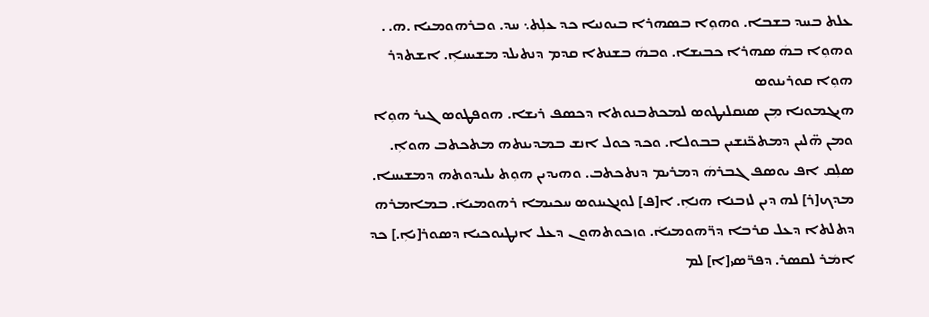ܥܠܬ ܒܚܕ ܒܫܒܐ. ܘܗܘܼܐ ܒܣܗܪܐ ܒܝܘܢܝܐ ܟܕ ܥܠܼܬ܆ ܚܕ. ܘܒܪܗܘܡܝܐ .ܗ. . ܘܗܘܼܐ ܒܗܿ ܣܗܪܐ ܟܒܝܫܐ. ܘܒܗܿ ܒܫܢܬܐ ܩܕܡ ܕܢܬܝܠܕ ܡܫܝܚܐܼ. ܐܫܬܕܪ ܗܘܼܐ ܩܘܪܝܢܘܣ
ܗܝܓܡܘܢܐ ܡܼܢ ܣܢܩܠܝܛܘܣ ܠܡܟܬܒܢܘܬܐ ܕܟܣܦ ܪܝܫܐ. ܗܘܦܛܘܣ ܓܝܪ ܗܘܼܐ ܘܡܢ ܗ̈ܠܝܢ ܕܡܬܟ̈ܢܫܝܢ ܒܒܘܠܐ. ܘܟܕ ܟܘܠ ܐܢܫ ܒܡܕܝܢܬܗ ܡܬܟܬܒ ܗܘܐܼ. ܣܠܼܩ ܐܦ ܝܘܣܦ ܓܒܪܗܿ ܕܡܪܝܡ ܕܢܬܟܬܒ. ܘܗܝܕܝܢ ܗܘܼܬ ܝܠܝܕܘܬܗ ܕܡܫܝܚܐ. ܡܕܟ[ܪ] ܠܗ ܕܝܢ ܠܙܒܢܐ ܗܢܐܼ. ܐ[ܦ] ܠܘܢܓܝܢܘܣ ܚܟܝܡܐ ܪܗܘܡܝܐܿ. ܒܡܐܡܪܗ ܕܬܠܬܐ ܕܥܠ ܩܪܒܐ ܕܪ̈ܗܘܡܝܐܿ. ܘܙܟܘܬܗܘܢ ܕܥܠ ܐܢܛܝܘܟܝܐ ܕܣܘܪ[ܝܐܼ.] ܟܕ ܐܡܿܪ ܠܩܣܪ. ܕܦܪ̈ܣܝ[ܐ] ܠܡ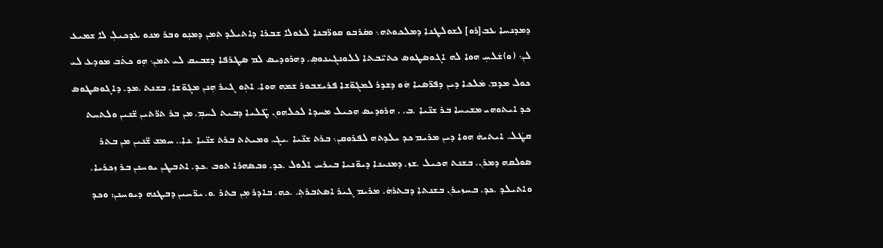ܕܡܕܢܚܐ ܥܒ[ܪܘ] ܠܫܘܠܛܢܐ ܕܡܠܟܘܬܗ܆ ܘܩܿܪܒܘ ܩܘܪ̈ܒܢܐ ܠܥܘܠܐ ܫܒܪܐ ܕܐܬܝܠܕ ܬܡܢ ܕܡܢܼܘ ܘܒܪ ܡܢܘ ܥܕܟܝܠܼ ܠܐ ܫܡܝܥ ܠܢ܆ (ܘ)ܫܿܠܚܼ ܗܘܐ ܠܗ ܐܓܘܣܛܘܣ ܟܬܝ̈ܒܬܐ ܠܠܘܢܓܝܢܘܣܼ. ܕܗܪܘܕܝܣ ܠܡ ܣܛܪܦܐ ܕܫܒܝܩ ܠܝ ܬܡܢ܆ ܗܼܘ ܟܬܿܒ ܡܘܕܥ ܠܝ ܟܘܠ ܡܕܡ. ܡܿܠܟܐ ܕܝܢ ܕܦܪ̈ܣܝܐ ܗܿܘ ܕܫܕܪ ܠܡܓܘ̈ܫܐ ܦܪܝܫܒܘܪ ܫܡܗ ܗܘܐ. ܐܬܼܘ ܓܝܪ ܗܼܢܢ ܡܓܘ̈ܫܐ. ܒܫܢܬ .ܡܕ. ܕܐܓܘܣܛܘܣ ܟܕ ܐܝܬܘܗܝ ܡܫܝܚܐ ܒܪ ܫܢ̈ܝܐ .ܒ. . ܗܪܘܕܝܣ ܗܟܝܠ ܡܚܕܐ ܠܟܠܗܘܢ ܛ̈ܠܝܐ ܕܒܝܬ ܠܚܡܼ. ܡܢ ܒܪ ܬܪ̈ܬܝܢ ܫ̈ܢܝܢ ܘܠܬܚܬ ܩܛܿܠ. ܐܝܬܝܗܿ ܗܘܐ ܕܝܢ ܡܪܝܡ ܟܕ ܝܠܕܬܗ ܠܦܪܘܩܢ܆ ܒܪܬ ܫܢ̈ܝܐ .ܝܓ. ܘܡܝܬܬ ܒܪܬ ܫܢ̈ܝܐ .ܢܐ.. ܚܡܫ ܫ̈ܢܝܢ ܡܢ ܒܬܪ ܣܘܠܩܗ ܕܡܪܢ. ܒܫܢܬ ܗܟܝܠ .ܫܙ. ܕܡܢܝܢܐ ܕܝܘ̈ܢܝܐ ܒܝܪܚ ܐܠܘܠ .ܟܕ. ܘܒܣܗܪܐ ܬܘܒ .ܟܕ. ܐܬܒܛܢ ܝܘܚܢܢ ܒܪ ܙܟܪܝܐ. ܘܐܬܝܠܕ .ܟܕ. ܒܚܙܝܪܢ ܒܫܢܬܐ ܕܒܬܪܗܿ. ܡܪܝܡ ܓܝܪ ܐܣܬܒܪܬܼ. .ܟܗ. ܒܐܕܪ ܡܼܢ ܒܬܪ .ܘ. ܝܪ̈ܚܝܢ ܕܒܛܢܗ ܕܝܘܚܢܢ: ܘܟܕ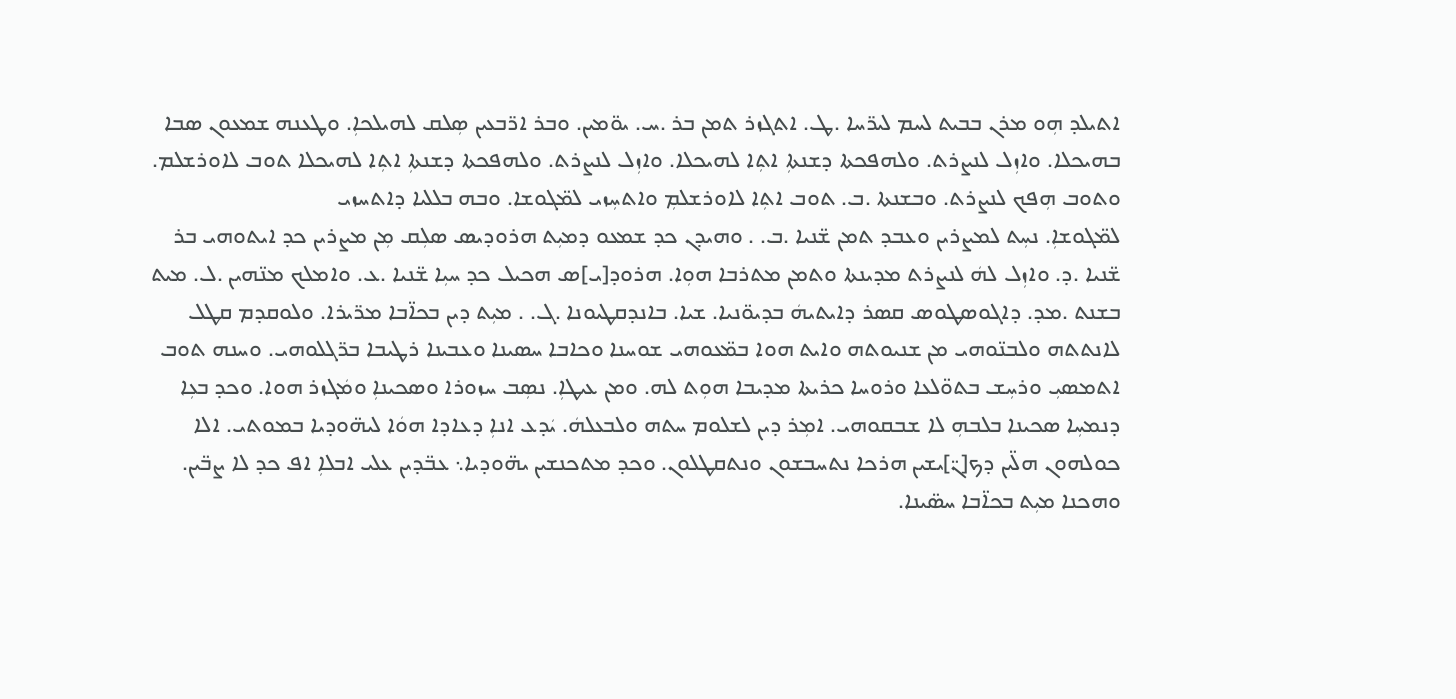ܐܬܝܠܕ ܗܼܘ ܡܪܢ ܒܒܝܬ ܠܚܡ ܠܝܪ̈ܚܐ .ܛ. ܐܬܓܙܪ ܬܡܢ ܒܪ .ܚ. ܝܘ̈ܡܝܢ. ܘܒܪ ܐܪ̈ܒܥܝܢ ܣܼܠܩ ܠܗܝܠܟܐܼ. ܘܛܥܢܗ ܫܡܥܘܢ ܣܒܐ ܒܗܝܟܠܐ. ܘܐܙܼܠ ܠܢܨܪܬ. ܘܠܗܦܟܬܐ ܕܫܢܬܐܼ ܐܬܼܐ ܠܗܝܟܠܐ. ܘܐܙܼܠ ܠܢܨܪܬ. ܘܠܗܦܟܬܐ ܕܫܢܬܐܼ ܐܬܼܐ ܠܗܝܟܠܐ ܬܘܒ ܠܐܘܪܫܠܡ. ܘܬܘܒ ܗܼܦܟ ܠܢܨܪܬ. ܘܒܫܢܬܐ .ܒ. ܬܘܒ ܐܬܼܐ ܠܐܘܪܫܠܡܼ ܘܐܬܚܼܙܝ ܠܡ̈ܓܘܫܐ. ܘܒܗ ܒܠܠܝܐ ܕܐܬܚܙܝ
ܠܡ̈ܓܘܫܐܼ. ܢܚܼܬ ܠܡܨܪܝܢ ܘܥܒܕ ܬܡܢ ܫ̈ܢܝܐ .ܒ. . ܘܗܝܕܢ ܟܕ ܫܡܥܘ ܕܡܝܼܬ ܗܪܘܕܝܣ ܣܠܼܩ ܡܼܢ ܡܨܪܝܢ ܟܕ ܐܝܬܘܗܝ ܒܪ ܫ̈ܢܝܐ .ܕ. ܘܐܙܼܠ ܠܗܿ ܠܢܨܪܬ ܡܕܝܢܬܐ ܘܬܡܢ ܡܬܪܒܐ ܗܘܼܐ. ܗܪܘܕ[ܝ]ܣ ܗܟܝܠ ܟܕ ܚܝܼܐ ܫ̈ܢܝܐ .ܥ. ܘܐܡܠܟ ܡܢ̈ܗܝܢ .ܠ. ܡܝܬ ܒܫܢܬ .ܡܕ. ܕܐܓܘܣܛܘܣ ܩܣܪ ܕܐܝܬܝܗܿ ܒܕܝܘ̈ܢܝܐ. ܫܝܐ. ܒܐܢܕܩܛܝܘܢܐ .ܓ. . ܡܝܼܬ ܕܝܢ ܒܟܐ̈ܒܐ ܡܪ̈ܝܪܐ. ܘܠܘܩܕܡ ܩܛܠ ܠܐܢܬܬܗ ܘܠܒܢ̈ܘܗܝ ܡܢ ܫܢܝܘܬܗ ܘܐܝܬ ܗܘܐ ܒܡ̈ܥܘܗܝ ܫܘܚܢܐ ܘܟܐܒܐ ܚܣܝܢܐ ܘܥܒܝܢܐ ܪܛܝܒܐ ܒܪ̈ܓܠܘܗܝ. ܘܚܢܗ ܬܘܒ ܐܬܡܣܝܼ ܘܪܚܼܫ ܒܬܘ̈ܠܥܐ ܘܪܘܚܐ ܟܪܝܬܐ ܡܕܝܒܐ ܗܘܼܬ ܠܗ. ܘܡܢ ܥܝܛܐܼ. ܢܣܼܒ ܚܙܘܪܐ ܘܣܟܝܢܐܼ ܘܡܿܓܙܪ ܗܘܐ. ܘܟܕ ܒܥܼܐ ܕܢܡܚܼܐ ܣܟܝܢܐ ܒܠܒܗܼ ܠܐ ܫܒܩܘܗܝ. ܐܡܼܪ ܕܝܢ ܠܫܠܘܡ ܚܬܗ ܘܠܒܥܠܗܿ. ܝܿܕܥ ܐܢܐܼ ܕܥܐܕܐ ܗܘܿܐ ܠܝܗ̈ܘܕܝܐ ܒܡܘܬܝ. ܐܠܐ ܟܘܠܗܘܢ ܗܠ̈ܝܢ ܕܟ[ܢ̈]ܝܫܝܢ ܗܪܟܐ ܢܬܚܒܫܘܢ ܘܢܬܩܛܠܘܢ. ܘܟܕ ܡܬܟܢܫܝܢ ܝܗ̈ܘܕܝܐ܆ ܥܒ̈ܕܝܢ ܥܠܝ ܐܒܠܐܼ ܐܦ ܟܕ ܠܐ ܨܒ̈ܝܢ. ܘܗܟܢܐ ܡܝܼܬ ܒܟܐ̈ܒܐ ܚܣ̈ܝܢܐ.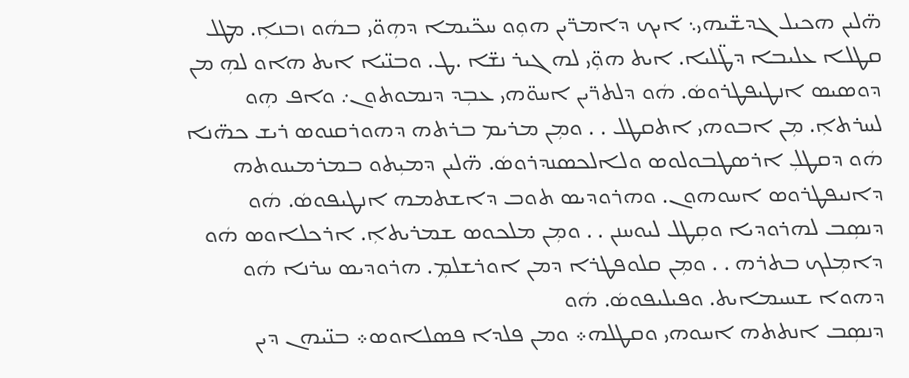ܗ̈ܠܝܢ ܗܟܝܠ ܓܕܫ̈ܝܗܝ܆ ܐܝܟ ܕܐܡܪ̈ܝܢ ܗܘܼܘ ܚܟ̈ܝܡܐ ܕܗܼܘ̈ܝ ܒܗܿܘ ܙܒܢܐܼ. ܡܛܠ ܩܛܠܐ ܥܠܝܒܐ ܕܛ̈ܠܝܐ. ܐܝܬ ܗܘܼ̈ܝ ܠܗ ܓܝܪ ܢܫ̈ܐ .ܛ. ܘܒܢ̈ܝܐ ܐܝܬ ܗܐܘ ܠܗܼ ܡܢ ܕܘܣܝܣ ܐܢܛܝܦܛܪܘܣܿ. ܗܿܘ ܕܠܬܪ̈ܝܢ ܐܚܘ̈ܗܝ ܥܒܼܕ ܕܢܡܘܬܘܢ܇ ܘܐܦ ܗܼܘ ܠܚܪܬܐܼ. ܡܼܢ ܐܒܘܗܝ ܐܬܩܛܠ . . ܘܡܼܢ ܡܪܝܡ ܒܪܬܗ ܕܗܘܪܩܢܘܣ ܪܝܫ ܟܗ̈ܢܐ ܗܿܘ ܕܩܛܠܼ ܐܪܣܛܒܘܠܘܣ ܘܠܐܠܟܣܢܕܪܘܣܿ. ܗ̈ܠܝܢ ܕܡܝܼܬܘ ܒܡܪܡܝܢܘܬܗ ܕܐܢܝܦܛܪܘܣ ܐܚܘܗܘܢ. ܘܗܪܘܕܝܣ ܬܘܒ ܕܐܫܬܡܗ ܐܢܛܝܦܘܣܿ. ܗܿܘ ܕܢܣܼܒ ܠܗܪܘܕܝܐ ܘܩܼܛܠ ܠܝܘܚܢܢ . . ܘܡܼܢ ܡܠܟܘܣ ܫܡܪܝܬܐܼ. ܐܪܟܠܐܘܣ ܗܿܘ ܕܐܡܼܠܟ ܒܬܪܗ . . ܘܡܼܢ ܩܠܘܦܛܪܐ ܕܡܢ ܐܘܪܫܠܡܼ. ܗܪܘܕܝܣ ܚܪܢܐ ܗܿܘ ܕܗܘܐ ܫܚܝܡܐܝܬ. ܘܦܝܠܝܦܘܣܿ. ܗܿܘ
ܕܢܣܼܒ ܐܢܬܬܗ ܐܚܘܗܝ ܘܩܛܠܗ܀ ܘܡܢ ܦܠܕܐ ܦܣܠܐܘܣ܀ ܒܢ̈ܝܗܢ ܕܝܢ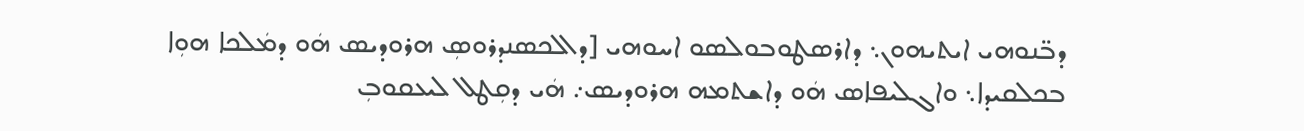ܕܒ̈ܢܘܗܝ ܐܝܬܝܗܘܢ܆ ܕܐܪܣܛܘܒܘܠܣܘ ܐܚܘܗܝ [ܕܐܠܟܣܢܕܪܘܣܼ ܗܪܘܕܝܣ ܗܿܘ ܕܡܿܠܟܐ ܗܘܼܐ ܒܟܠܩܝܕܐ܆ ܘܐܓܠܝܦܐܣ ܗܿܘ ܕܐܫܬܡܗ ܗܪܘܕܝܣ܇ ܗܿܝ ܕܩܼܛܠ ܠܝܥܩܘܒܼ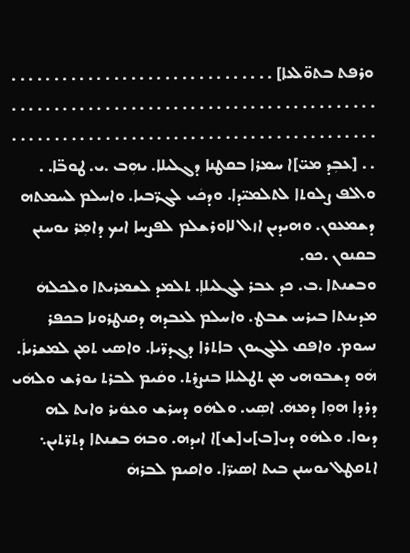ܘܪܦܬ ܒܬܘ̈ܠܥܐ] . . . . . . . . . . . . . . . . . . . . . . . . . . . . . . . . . . . . . . . . . . . . . . . . . . . . . . . . . . . . . . . . . . . . . . . . . . . . . . . . . . . . . . . . . . . . . . . . . . . . . . . . . . . . . . . . . . . . . . . [ܥܒܼܕ ܡܝ̈]ܐ ܚܡܪܐ ܒܩܛܢܐ ܕܓܠܝܠܐ. ܝܗܼܒ .ܝ. ܛܘܒ̈ܐ. . ܘܐܠܦ ܨܠܘܬܐ ܠܬܠܡܝ̈ܕܐ. ܘܕܟܿܝ ܠܓܪ̈ܒܝܐ. ܘܐܚܠܡ ܠܚܡܬܗ ܕܫܡܥܘܢ. ܘܗܝܕܝܢ ܐܙܠ ܠܐܘܪܫܠܡ ܠܦܨܚܐ ܐܝܟ ܕܐܡܼܪ ܝܘܚܢܢ ܒܩܢܘܢ .ܟܘ.
ܘܒܫܢܬܐ .ܒ. ܟܕ ܥܒܪ ܠܓܠܝܠܐܼ. ܬܠܡܕ ܠܫܡܪܝܬܐ ܘܠܟܠܗܿ ܡܕܝܢܬܐ ܒܝܪܚ ܫܒܛ. ܘܐܚܠܡ ܠܥܒܕܗ ܕܩܢܛܪܘܢܐ ܒܟܦܪ ܢܚܘܡ. ܘܐܦܩ ܠܠܓܝܘܢ ܒܐܬܪܐ ܕܓܕܪ̈ܝܐ. ܘܐܣܝ ܬܡܢ ܠܡܫܪܝܐܿ. ܗܿܘ ܕܫܒܘܗܝ ܡܢ ܬܛܠܝܠܐ ܒܢܨܪܬ. ܘܩܿܝܡ ܠܒܪܬ ܝܘܪܫ ܘܠܗܿܝ ܕܪܕܐ ܗܘܼܐ ܕܡܗܿ. ܐܣܼܝ. ܘܠܗܿܘ ܕܚܪܫ ܘܥܘܿܝܪ ܘܐܝܬ ܠܗ ܕܝܘܐ. ܘܠܗܿܘ ܕܝ[ܒ]ܝ[ܫ]ܐ ܐܝܕܗ. ܘܒܗܿ ܒܫܢܬܐ ܕܬܪ̈ܬܝܢ܆ ܐܬܩܛܠ ܝܘܚܢܢ ܒܝܬ ܐܣܝܪ̈ܐ. ܘܐܩܝܡ ܠܒܪܗܿ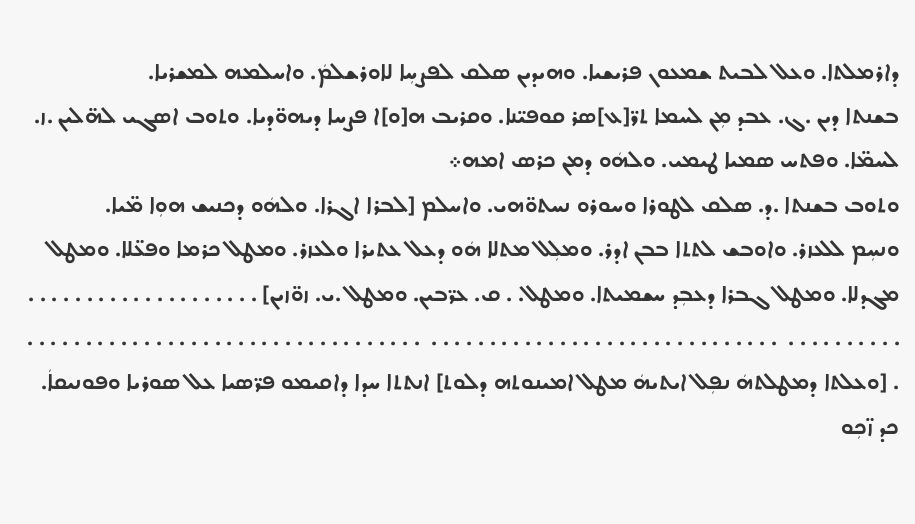ܕܐܪܡܠܬܐ. ܘܥܠ ܠܒܝܬ ܫܡܥܘܢ ܦܪܝܫܝܐ. ܘܗܝܕܝܢ ܣܠܩ ܠܦܨܚܼܐ ܠܐܘܪܫܠܡܿ. ܘܐܚܠܡܗ ܠܡܫܪܝܐ.
ܒܫܢܬܐ ܕܝܢ .ܓ. ܥܒܕ ܡܼܢ ܠܚܡܐ ܬܪ̈[ܥ]ܣܪ ܩܘܦܝ̈ܢܐ. ܘܩܪܝܒ ܗ[ܘ]ܐ ܦܨܚܐ ܕܝܗܘ̈ܕܝܐ. ܘܬܘܒ ܐܣܓܝ ܠܗ̈ܠܝܢ .ܙ. ܠܚܡ̈ܐ. ܘܦܬܚ ܣܡܝܐ ܛܝܡܝ. ܘܠܗܿܘ ܕܡܢ ܟܪܣ ܐܡܗ܀
ܘܬܘܒ ܒܫܢܬܐ .ܕ. ܣܠܩ ܠܛܘܪܐ ܘܚܘܪܘ ܢܚܬܘ̈ܗܝ. ܘܐܚܠܡ [ܠܒܪܐ ܐܓܪܐ. ܘܠܗܿܘ ܕܟܢܝܫ ܗܘܼܐ ܡ̈ܝܐ.
ܘܢܚܼܡ ܠܠܥܙܪ. ܘܐܘܒܫ ܠܬܬܐ ܒܒܢ ܐܕܪ. ܘܡܠܼܠ ܡܬܠܐ ܗܿܘ ܕܥܠ ܥܬܝܪܐ ܘܠܥܙܪ. ܘܡܛܠ ܟܪܡܐ ܘܦܥ̈ܠܐ. ܘܡܛܠ ܡܓܕܠܐ. ܘܡܛܠ ܓܒܪܐ ܕܥܒܼܕ ܚܫܡܝܬܐ. ܘܡܛܠ. . ܩ. ܥܪ̈ܒܝܢ. ܘܡܛܠ .ܝ. ܙܘ̈ܙܝܢ] . . . . . . . . . . . . . . . . . . . . . . . . . . . . . .  . . . . . . . . . . . . . . . . . . . . . . . . . . . . . .  . . . . . . . . . . . . . . . . . . . . . . . . . . . . . . . . . . . [ܘܥܠܬܐ ܕܡܛܠܬܗܿ ܢܦܼܠ ܐܝܬܝܗܿ ܡܛܠ ܐܡܝܢܘܬܗ ܕܠܘܬ] ܐܢܬܬܐ ܚܕܐ ܕܐܩܝܡܘ ܦܪ̈ܣܝܐ ܥܠ ܣܘܪܝܐ ܘܦܘܢܝܩܐܿ. ܟܕ ܙ̈ܟܼܘ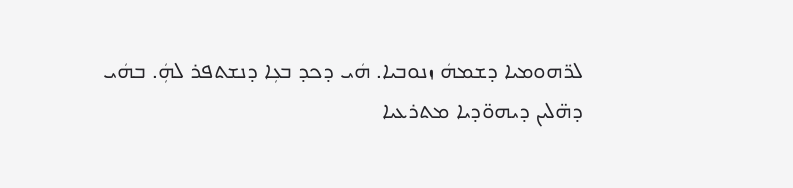ܠܪ̈ܗܘܡܝܐ ܕܫܡܗܿ ܙܢܘܒܝܐ. ܗܿܝ ܕܟܕ ܒܥܼܐ ܕܢܫܬܦܪ ܠܗܼܿ. ܒܗܿܝ ܕܗ̈ܠܝܢ ܕܝܗܘ̈ܕܝܐ ܡܬܪܥܝܐ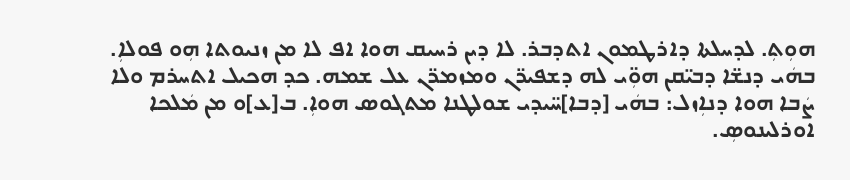ܗܘܼܬܼ. ܠܕܚܠܬܐ ܕܐܪܛܡܘܢ ܐܬܕܒܪ. ܠܐ ܕܝܢ ܪܚܝܩ ܗܘܐ ܐܦ ܠܐ ܡܢ ܙܢܝܘܬܐ ܗܼܘ ܦܘܠܐܼ. ܒܗܿܝ ܕܢܫ̈ܐ ܕܒܝ̈ܩܢ ܗܘܼ̈ܝ ܠܗ ܕܫܦܝܪ̈ܢ ܘܡܙܡܪ̈ܢ ܥܠ ܫܡܗ. ܟܕ ܗܟܝܠ ܐܬܚܪܡ ܘܠܐ ܨܿܒܐ ܗܘܐ ܕܢܐܼܙܠ: ܒܗܿܝ [ܕܒܐ]ܚ̈ܝܕܝ ܫܘܠܛܢܐ ܡܬܓܘܣ ܗܘܐܼ. ܒ[ܥ]ܘ ܡܢ ܡܿܠܟܐ ܐܘܪܠܝܢܘܣܼ.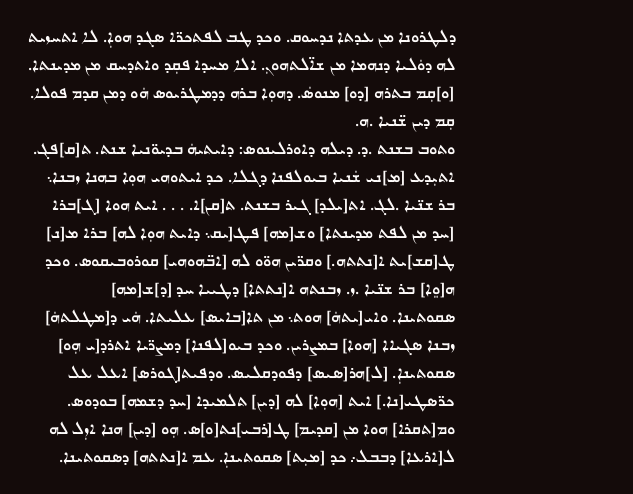ܕܠܛܪܘܢܐ ܡܢ ܥܕܬܐ ܢܕܚܘܩ. ܘܟܕ ܛܒ ܠܦܬܟܪ̈ܐ ܣܓܕ ܗܘܐܼ. ܠܐ ܐܬܚܙܝܬ ܠܗ ܕܘܿܠܝܐ ܕܢܗܡܐ ܡܢ ܫܐ̈ܠܬܗܘܢܼ. ܐܠܐ ܡܚܕܐ ܦܩܼܕ ܘܐܬܕܚܩ ܡܢ ܡܕܝܢܬܐ. [ܘ]ܩܼܡ ܒܬܪܗ [ܕܘ] ܡܢܘܣܿ. ܕܗܘܼܐ ܒܪܗ ܕܕܡܛܪܝܘܣ ܗܿܘ ܕܡܢ ܩܕܡ ܦܘܠܐ. ܩܼܡ ܕܝܢ ܫ̈ܢܝܐ .ܗ.
ܘܬܘܒ ܒܫܢܬ .ܕ. ܕܝܠܗ ܕܐܘܪܠܝܢܘܣ: ܕܐܝܬܝܗܿ ܒܕܝܘ̈ܢܝܐ ܫܢܬ. ܬ[ܩ]ܦܓ. ܐܬܝܼܕܥ [ܡ]ܢܝ ܫܿܢܝܐ ܒܝܘܠܦܢܐ ܕܓܠܐ. ܟܕ ܐܝܬܘܗܝ ܗܘܼܐ ܒܗܢܐ ܙܒܢܐ܆ ܒܪ ܫܢ̈ܝܐ .ܠܓ. ܐܬ[ܝܠܕ] ܓܝܪ ܒܫܢܬ. ܬ[ܩܢ]ܐ. . . . ܐܝܬ ܗܘܐ [ܓ]ܒܪܐ [ܚܕ ܡܢ ܠܦܬ ܡܕܝܢܬܐ] ܘܫ[ܡܗ] ܦܛ[ܝܩ܆ ܕܐܝܬ ܗܘܼܐ ܠܗ] ܒܪܐ ܡ[ܢ] ܛ[ܩܫ]ܝܬ ܐ[ܢܬܬܗ.] ܘܩܪ̈ܝܢ ܗܘ̈ܘ ܠܗ [ܐܒ̈ܗܘܗܝ] ܩܘܪܘܒܝܩܘܣ. ܘܟܕ ܗ[ܘܸܐ] ܒܪ ܫܢ̈ܝܐ .ܙ. ܙܒܢܬܗ ܐ[ܢܬܬܐ] ܕܛܝܝܐ ܚܕ [ܕ]ܫ[ܡܗ]
ܣܩܘܬܝܢܐ. ܘܐܝ[ܝܬܗܿ] ܗܘܬ܆ ܡܢ ܬܐ[ܒܐܝܣ] ܥܠܝܬܐ. ܗܿܝ ܕ[ܡܛܠܬܗܿ] ܙܒܢܐ ܣܓܝܐܐ [ܗܘܐ] ܒܡܨܪܝܢ. ܘܟܕ ܒܝܘ[ܠܦܢܐ] ܕܡܨܪ̈ܝܐ ܐܬܪܕ[ܝ ܗܼܘ] ܣܩܘܬܝܢܐܼ. [ܠ]ܗܪ[ܣܝܣ] ܕܦܘܕܩܠܝܣ. ܘܕܦܝܬ[ܓܘܪܣ] ܐܥܠ ܥܠ ܟܪ̈ܣܛܝ[ܢܐ.] ܐܝܬ [ܗܘܼܐ] ܠܗ [ܕܝܢ] ܬܠܡܝܕܐ [ܚܕ ܕܫܡܗ] ܒܘܕܘܣ. ܘܡ[ܬܩܪܐ] ܗܘܐ ܡܢ [ܩܕܝܡ] ܛ[ܪܒܝ]ܢܬ[ܘ]ܣ. ܗܼܘ [ܕܝܢ] ܗܢܐ ܐܙܼܠ ܠܗ ܠ[ܐܪܥܐ] ܕܒܒܠ܇ ܟܕ [ܡܝܼܬ] ܣܩܘܬܝܢܐܼ. ܥܡ ܐ[ܢܬܬܗ] ܕܣܩܘܬܝܢܐ.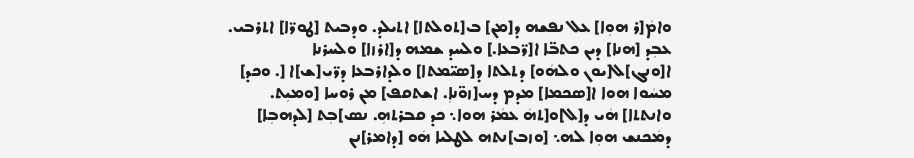ܘܐܡܿ[ܪ ܗܘܼܐ] ܥܠ ܢܦܫܗ ܕ[ܡܢ] ܒ[ܬܘܠܬܐ] ܐܬܝܠܕ. ܘܕܒܝܬ [ܛܘܪ̈ܐ] ܐܬܪܒܝ. ܥܒܼܕ [ܗܢܐ] ܕܝܢ ܟܬܒ̈ܐ ܐ[ܪ̈ܒܥܐ.] ܘܠܚܕ ܫܡܗ ܕ[ܐܪܙܐ] ܘܠܚܪܢܐ ܐ[ܘܢܓ]ܠ[ܝܘܢ ܘܠܗܿܘ] ܕܬܠܬܐ ܕ[ܣܝ̈ܡܬܐ] ܘܠܕܐܪܒܥܐ ܕܪ̈ܝ[ܫ]ܐ [. ܘܟܕ] ܡܚܿܘܐ ܗܘܐ ܐ[ܣܟܡܐ] ܡܕܡ ܕܚ[ܙܘ̈ܢܐܼ. ܐܫܬܩܦ] ܡܢ ܪܘܚܐ [ܘܡܝܼܬ. ܘܐܢܬܬܐ] ܗܿܝ ܕ[ܠ]ܘ[ܬܗܿ ܥܡܿܪ ܗܘܐ܆ ܟܕ ܩܒܪܬܗܼ. ܢܣ]ܒܼܬ [ܠܕܗܒܼܐ] ܕܡܿܟܢܫ ܗܘܼܐ ܠܗ܆ [ܘܙܒ]ܢܬܗ ܠܛܠܝܐ ܗܿܘ [ܕܐܡܪ]ܢܢ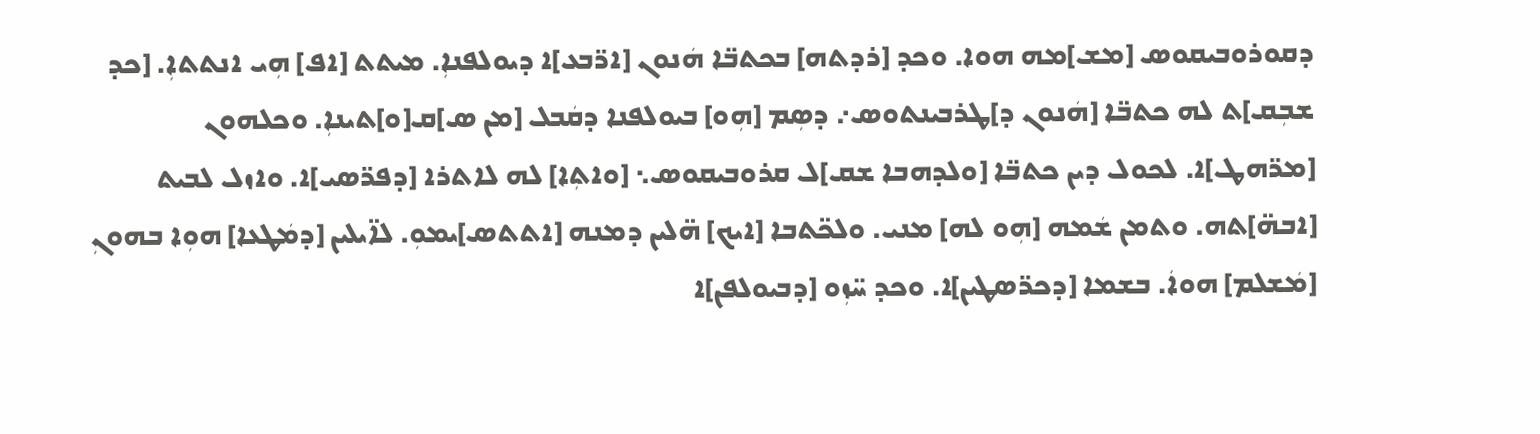ܕܩܘܪܘܒܝܩܘܣ [ܡܫ]ܡܗ ܗܘܐ. ܘܟܕ [ܪܕܬܗ] ܒܟܬܒ̈ܐ ܗܿܢܘܢ [ܐܪ̈ܒܥ]ܐ ܕܝܘܠܦܢܐܼ. ܡܝܬܬ [ܐܦ] ܗܼܝ ܐܢܬܬܐܼ. [ܟܕ ܫܒܼܩ]ܬ ܠܗ ܟܬܒ̈ܐ [ܗܿܢܘܢ ܕ]ܛܪܒܝܢܬܘܣ܇ ܕܣܼܡ [ܗܼܘ] ܒܝܘܠܦܢܐ ܕܩܿܒܠ [ܡܢ ܣ]ܩ[ܘ]ܬܝܢܐܼ. ܘܟܠܗܘܢ [ܡܪ̈ܗܛ]ܐ. ܠܟܘܠ ܕܝܢ ܟܬܒ̈ܐ [ܘܠܕܗܒܐ ܫܩ]ܠ ܩܪܘܒܝܩܘܣ܆ [ܘܐܬܼܐ] ܠܗ ܠܐܬܪܐ [ܕܦܪ̈ܣܝ]ܐ. ܘܐܙܠ ܠܒܝܬ [ܐܒܗ̈]ܬܗ. ܘܬܡܢ ܫܿܡܗ [ܗܼܘ ܠܗ] ܡܢܝ. ܘܠܟ̈ܬܒܐ [ܐܝܟ] ܗ̈ܠܝܢ ܕܡܢܗ [ܐܬܬܣ]ܝܡܘܼ. ܠܐ̈ܝܠܝܢ [ܕܡܿܛܥܐ] ܗܘܼܐ ܒܗܘܢܼ [ܡܿܫܠܡ] ܗܘܐܿ. ܒܫܡܐ [ܕܟܪ̈ܣܛܝܢ]ܐ. ܘܟܕ ܚ̈ܙܼܘ [ܕܒܝܘܠܦܢ]ܐ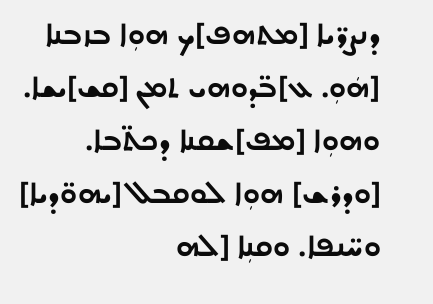ܕܢܨܪ̈ܝܐ [ܡܬܗܦ]ܟ ܗܘܼܐ ܒܙܒܢܐ [ܗܿܘܼ. ܥ]ܒ̈ܕܘܗܝ ܬܡܢ [ܩܫ]ܝܫܐ. ܘܗܘܼܐ [ܡܦ]ܫܩܢܐ ܕܟܬ̈ܒܐ. [ܘܕܪܫ] ܗܘܼܐ ܠܘܩܒܠ [ܝܗܘ̈ܕܝܐ] ܘܚ̈ܢܦܐ. ܘܩܢܼܐ [ܠܗ